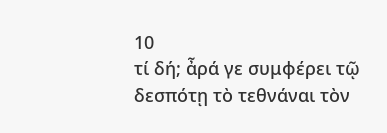10
τί δή; ἆρά γε συμφέρει τῷ δεσπότῃ τὸ τεθνάναι τὸν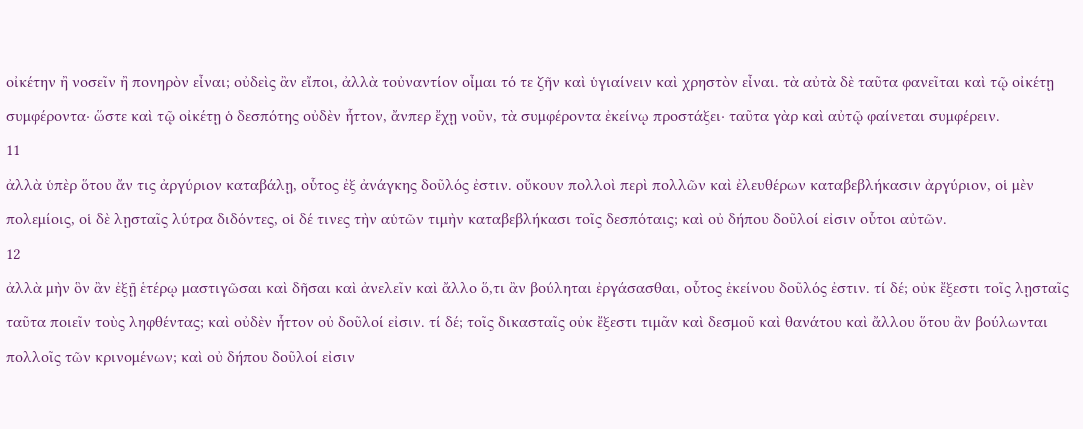οἰκέτην ἢ νοσεῖν ἢ πονηρὸν εἶναι; οὐδεὶς ἂν εἴποι, ἀλλὰ τοὐναντίον οἶμαι τό τε ζῆν καὶ ὑγιαίνειν καὶ χρηστὸν εἶναι. τὰ αὐτὰ δὲ ταῦτα φανεῖται καὶ τῷ οἰκέτῃ συμφέροντα· ὥστε καὶ τῷ οἰκέτῃ ὁ δεσπότης οὐδὲν ἧττον, ἄνπερ ἔχῃ νοῦν, τὰ συμφέροντα ἐκείνῳ προστάξει· ταῦτα γὰρ καὶ αὐτῷ φαίνεται συμφέρειν.
11
ἀλλὰ ὑπὲρ ὅτου ἄν τις ἀργύριον καταβάλῃ, οὗτος ἐξ ἀνάγκης δοῦλός ἐστιν. οὔκουν πολλοὶ περὶ πολλῶν καὶ ἐλευθέρων καταβεβλήκασιν ἀργύριον, οἱ μὲν πολεμίοις, οἱ δὲ λῃσταῖς λύτρα διδόντες, οἱ δέ τινες τὴν αὑτῶν τιμὴν καταβεβλήκασι τοῖς δεσπόταις; καὶ οὐ δήπου δοῦλοί εἰσιν οὗτοι αὐτῶν.
12
ἀλλὰ μὴν ὃν ἂν ἐξῇ ἑτέρῳ μαστιγῶσαι καὶ δῆσαι καὶ ἀνελεῖν καὶ ἄλλο ὅ,τι ἂν βούληται ἐργάσασθαι, οὗτος ἐκείνου δοῦλός ἐστιν. τί δέ; οὐκ ἔξεστι τοῖς λῃσταῖς ταῦτα ποιεῖν τοὺς ληφθέντας; καὶ οὐδὲν ἧττον οὐ δοῦλοί εἰσιν. τί δέ; τοῖς δικασταῖς οὐκ ἔξεστι τιμᾶν καὶ δεσμοῦ καὶ θανάτου καὶ ἄλλου ὅτου ἂν βούλωνται πολλοῖς τῶν κρινομένων; καὶ οὐ δήπου δοῦλοί εἰσιν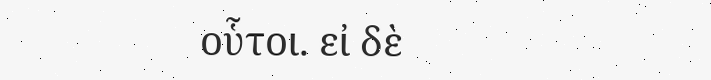οὗτοι. εἰ δὲ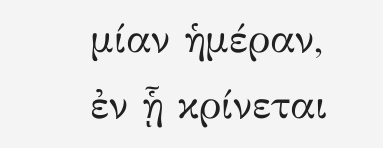μίαν ἡμέραν, ἐν ᾗ κρίνεται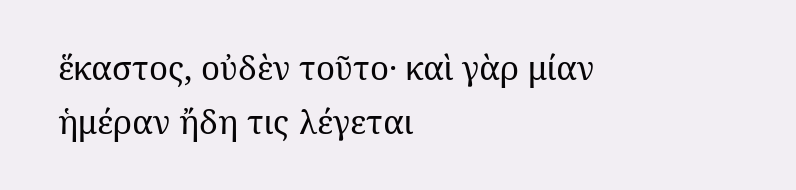ἕκαστος, οὐδὲν τοῦτο· καὶ γὰρ μίαν ἡμέραν ἤδη τις λέγεται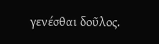γενέσθαι δοῦλος.